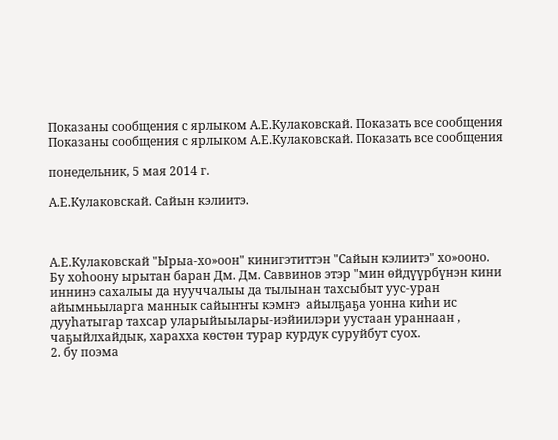Показаны сообщения с ярлыком А.Е.Кулаковскай. Показать все сообщения
Показаны сообщения с ярлыком А.Е.Кулаковскай. Показать все сообщения

понедельник, 5 мая 2014 г.

А.Е.Кулаковскай. Сайын кэлиитэ.



А.Е.Кулаковскай "Ырыа-хо»оон" кинигэтиттэн "Сайын кэлиитэ" хо»ооно.
Бу хоһоону ырытан баран Дм. Дм. Саввинов этэр "мин өйдүүрбүнэн кини иннинэ сахалыы да нууччалыы да тылынан тахсыбыт уус-уран айымньыларга маннык сайыҥҥы кэмҥэ  айылҕаҕа уонна киһи ис дууһатыгар тахсар уларыйыылары-иэйиилэри уустаан ураннаан , чаҕыйлхайдык, харахха көстөн турар курдук суруйбут суох.
2. бу поэма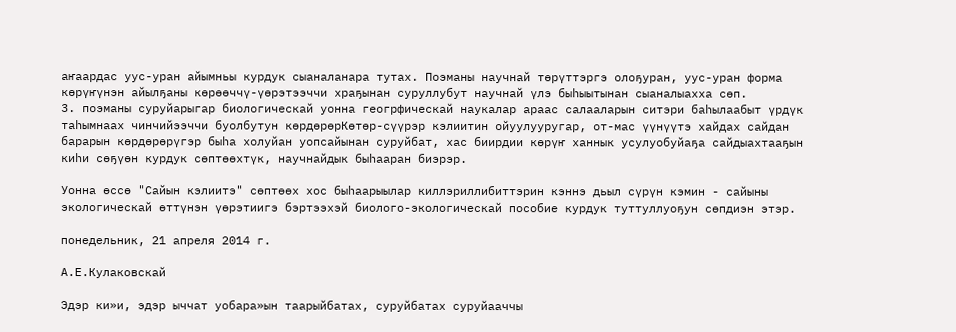аҥаардас уус-уран айымньы курдук сыаналанара тутах. Поэманы научнай төрүттэргэ олоҕуран, уус-уран форма көрүҥүнэн айылҕаны көрөөччү-үөрэтээччи храҕынан суруллубут научнай үлэ быһыытынан сыаналыахха сөп.
3. поэманы суруйарыгар биологическай уонна геогрфическай наукалар араас салааларын ситэри баһылаабыт үрдүк таһымнаах чинчийээччи буолбутун көрдөрөрКөтөр-сүүрэр кэлиитин ойуулууругар, от-мас үүнүүтэ хайдах сайдан барарын көрдөрөрүгэр быһа холуйан уопсайынан суруйбат, хас биирдии көрүҥ ханнык усулуобуйаҕа сайдыахтааҕын киһи сөҕүөн курдук сөптөөхтүк, научнайдык быһааран биэрэр.

Уонна өссө "Сайын кэлиитэ" сөптөөх хос быһаарыылар киллэриллибиттэрин кэннэ дьыл сүрүн кэмин - сайыны экологическай өттүнэн үөрэтиигэ бэртээхэй биолого-экологическай пособие курдук туттуллуоҕун сөпдиэн этэр.

понедельник, 21 апреля 2014 г.

А.Е.Кулаковскай

Эдэр ки»и, эдэр ыччат уобара»ын таарыйбатах, суруйбатах суруйааччы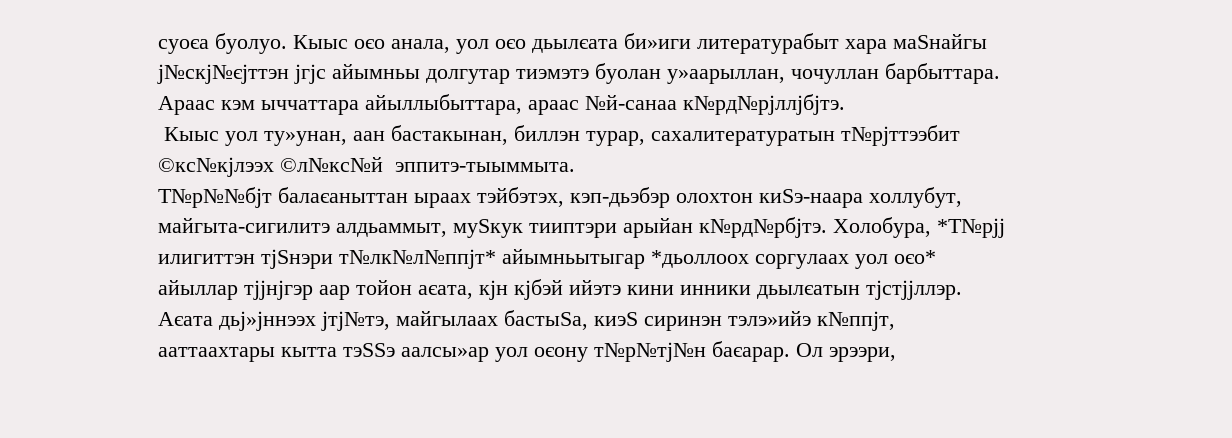суоєа буолуо. Кыыс оєо анала, уол оєо дьылєата би»иги литературабыт хара маЅнайгы ј№скј№єјттэн јгјс айымньы долгутар тиэмэтэ буолан у»аарыллан, чочуллан барбыттара. Араас кэм ыччаттара айыллыбыттара, араас №й-санаа к№рд№рјллјбјтэ.
 Кыыс уол ту»унан, аан бастакынан, биллэн турар, сахалитературатын т№рјттээбит ©кс№кјлээх ©л№кс№й  эппитэ-тыыммыта.
Т№р№№бјт балаєаныттан ыраах тэйбэтэх, кэп-дьэбэр олохтон киЅэ-наара холлубут, майгыта-сигилитэ алдьаммыт, муЅкук тииптэри арыйан к№рд№рбјтэ. Холобура, *Т№рјј илигиттэн тјЅнэри т№лк№л№ппјт* айымньытыгар *дьоллоох соргулаах уол оєо* айыллар тјјнјгэр аар тойон аєата, кјн кјбэй ийэтэ кини инники дьылєатын тјстјјллэр. Аєата дьј»јннээх јтј№тэ, майгылаах бастыЅа, киэЅ сиринэн тэлэ»ийэ к№ппјт, ааттаахтары кытта тэЅЅэ аалсы»ар уол оєону т№р№тј№н баєарар. Ол эрээри,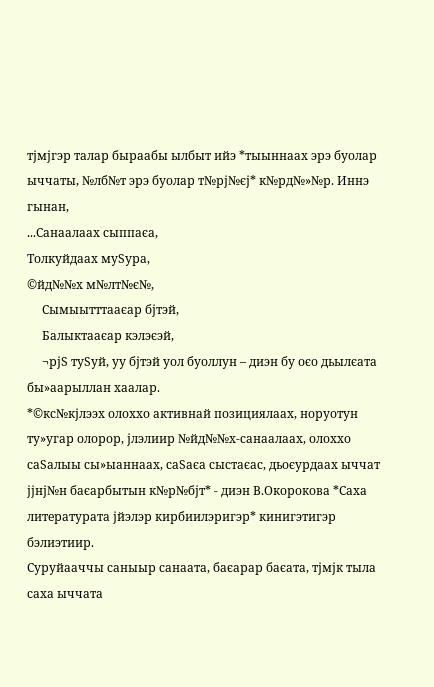тјмјгэр талар быраабы ылбыт ийэ *тыыннаах эрэ буолар ыччаты, №лб№т эрэ буолар т№рј№єј* к№рд№»№р. Иннэ гынан,
...Санаалаах сыппаєа,
Толкуйдаах муЅура,
©йд№№х м№лт№є№,
     Сымыытттааєар бјтэй,
     Балыктааєар кэлэєэй,
     ¬рјЅ туЅуй, уу бјтэй уол буоллун – диэн бу оєо дьылєата бы»аарыллан хаалар.
*©кс№кјлээх олоххо активнай позициялаах, норуотун ту»угар олорор, јлэлиир №йд№№х-санаалаах, олоххо саЅалыы сы»ыаннаах, саЅаєа сыстаєас, дьоєурдаах ыччат јјнј№н баєарбытын к№р№бјт* - диэн В.Окорокова *Саха литературата јйэлэр кирбиилэригэр* кинигэтигэр бэлиэтиир.
Суруйааччы саныыр санаата, баєарар баєата, тјмјк тыла саха ыччата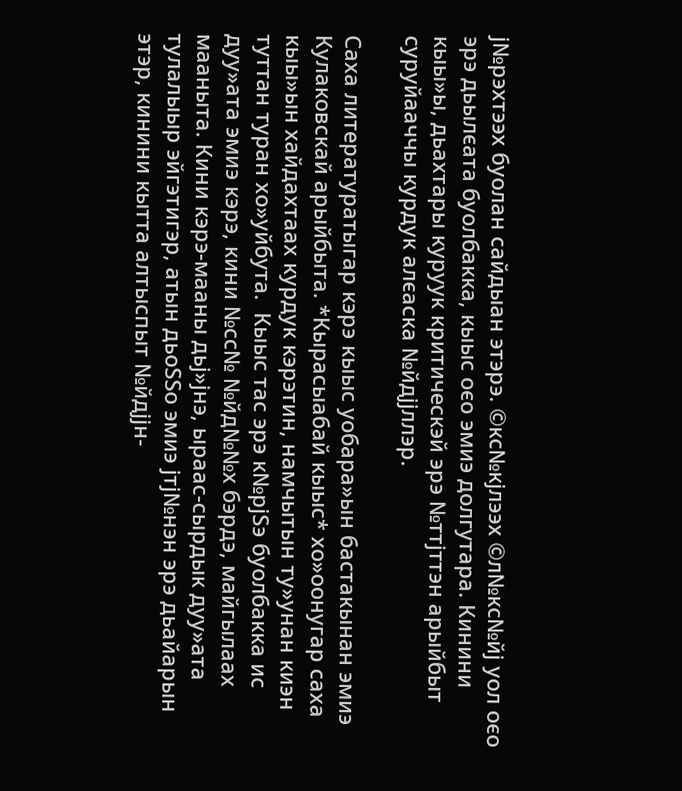ј№рэхтээх буолан сайдыан этэрэ. ©кс№кјлээх ©л№кс№йј уол оєо эрэ дьылєата буолбакка, кыыс оєо эмиэ долгутара. Кинини кыы»ы, дьахтары куруук критическэй эрэ №ттјттэн арыйбыт суруйааччы курдук алєаска №йдјјллэр.

Саха литературатыгар кэрэ кыыс уобара»ын бастакынан эмиэ Кулаковскай арыйбыта. *Кырасыабай кыыс* хо»оонугар саха кыы»ын хайдахтаах курдук кэрэтин, намчытын ту»унан киэн туттан туран хо»уйбута.  Кыыс тас эрэ к№рјЅэ буолбакка ис дуу»ата эмиэ кэрэ, кини №сс№ №йд№№х бэрдэ, майгылаах мааныта. Кини кэрэ-мааны дьј»јнэ, ыраас-сырдык дуу»ата тулалыыр эйгэтигэр, атын дьоЅЅо эмиэ јтј№нэн эрэ дьайарын этэр, кинини кытта алтыспыт №йдјјн-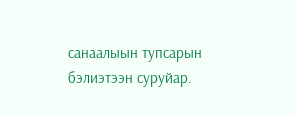санаалыын тупсарын бэлиэтээн суруйар.